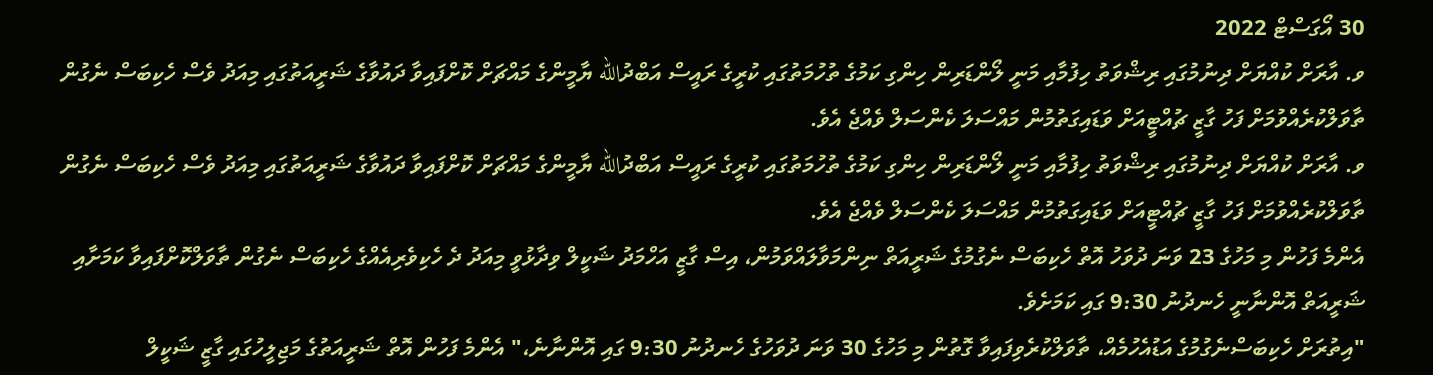30 އޯގަސްޓް 2022
ވ. އާރަށް ކުއްޔަށް ދިނުމުގައި ރިޝްވަތު ހިފުމާއި މަނީ ލޯންޑަރިން ހިންގި ކަމުގެ ތުހުމަތުގައި ކުރީގެ ރައީސް އަބްދުالله ޔާމީންގެ މައްޗަށް ކޮށްފައިވާ ދައުވާގެ ޝަރީއަތުގައި މިއަދު ވެސް ހެކިބަސް ނެގުން ތާވަލްކުރެއްވުމަށް ފަހު ގާޒީ ޗުއްޓީއަށް ވަޑައިގަތުމުން މައްސަލަ ކެންސަލް ވެއްޖެ އެވެ.
ވ. އާރަށް ކުއްޔަށް ދިނުމުގައި ރިޝްވަތު ހިފުމާއި މަނީ ލޯންޑަރިން ހިންގި ކަމުގެ ތުހުމަތުގައި ކުރީގެ ރައީސް އަބްދުالله ޔާމީންގެ މައްޗަށް ކޮށްފައިވާ ދައުވާގެ ޝަރީއަތުގައި މިއަދު ވެސް ހެކިބަސް ނެގުން ތާވަލްކުރެއްވުމަށް ފަހު ގާޒީ ޗުއްޓީއަށް ވަޑައިގަތުމުން މައްސަލަ ކެންސަލް ވެއްޖެ އެވެ.
އެންމެ ފަހުން މި މަހުގެ 23 ވަނަ ދުވަހު އޮތް ހެކިބަސް ނެގުމުގެ ޝަރީއަތް ނިންމަވާލައްވަމުން، އިސް ގާޒީ އަހްމަދު ޝަކީލް ވިދާޅުވީ މިއަދު ދެ ހެކިވެރިއެއްގެ ހެކިބަސް ނެގުން ތާވަލްކޮށްފައިވާ ކަމަށާއި ޝަރީއަތް އޮންނާނީ ހެނދުނު 9:30 ގައި ކަމަށެވެ.
"އިތުރަށް ހެކިބަސްނެގުމުގެ އަޑުއެހުމެއް، ތާވަލްކުރެވިފައިވާ ގޮތުން މި މަހުގެ 30 ވަނަ ދުވަހުގެ ހެނދުނު 9:30 ގައި އޮންނާނެ،" އެންމެ ފަހުން އޮތް ޝަރީއަތުގެ މަޖިލީހުގައި ގާޒީ ޝަކީލް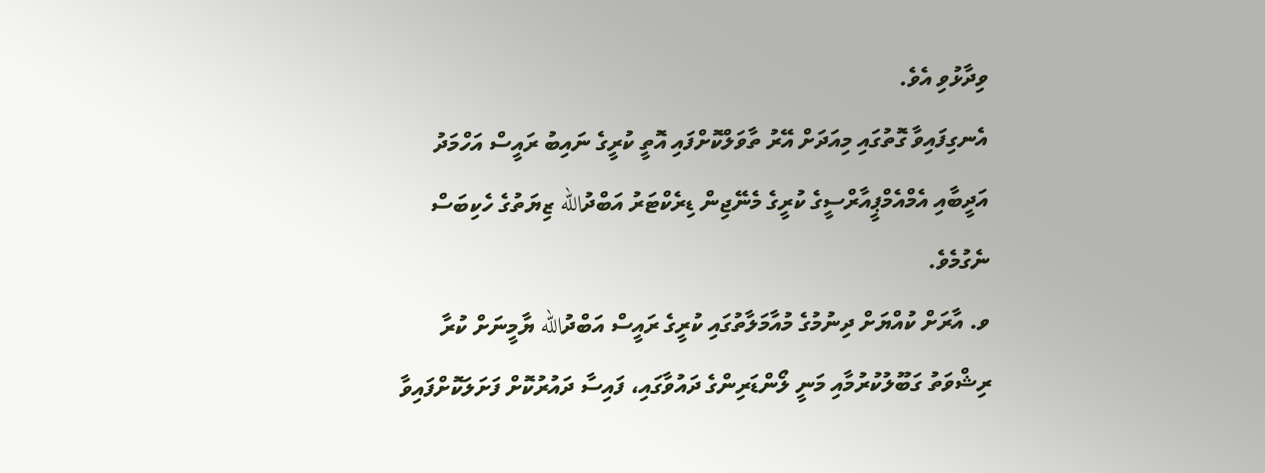ވިދާޅުވި އެވެ.
އެނގިފައިވާ ގޮތުގައި މިއަދަށް އޭރު ތާވަލްކޮށްފައި އޮތީ ކުރީގެ ނައިބު ރައީސް އަހްމަދު އަދީބާއި އެމްއެމްޕީއާރްސީގެ ކުރީގެ މެނޭޖިން ޑިރެކްޓަރު އަބްދުالله ޒިޔަތުގެ ހެކިބަސް ނެގުމެވެ.
ވ. އާރަށް ކުއްޔަށް ދިނުމުގެ މުއާމަލާތުގައި ކުރީގެ ރައީސް އަބްދުالله ޔާމީނަށް ކުރާ ރިޝްވަތު ގަބޫލުކުރުމާއި މަނީ ލޯންޑަރިންގެ ދައުވާގައި، ފައިސާ ދައުރުކޮށް ފަށަލަކޮށްފައިވާ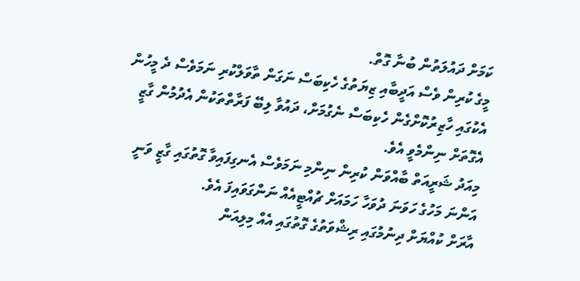ކަމަށް ދައުލަތުން ބުނާ ގޮތް.
މީގެ ކުރިން ވެސް އަދީބާއި ޒިޔަތުގެ ހެކިބަސް ނަގަން ތާވަލްކުރި ނަމަވެސް ދެ މީހުން އެކުގައި ހާޒިރުކޮށްގެން ހެކިބަސް ނެގުމަށް، ދައުވާ ލިބޭ ފަރާތްތަކުން އެދުމުން ގާޒީ އެގޮތަށް ނިންމެވީ އެވެ.
މިއަދު ޝަރީއަތް ބާއްވަން ކުރިން ނިންމި ނަމަވެސް އެނގިފައިވާ ގޮތުގައި ގާޒީ ވަނީ އަންނަ މަހުގެ ހަވަނަ ދުވަހާ ހަމައަށް ޗުއްޓީއެއް ނަންގަވައިފަ އެވެ.
އާރަށް ކުއްޔަށް ދިނުމުގައި ރިޝްވަތުގެ ގޮތުގައި އެއް މިލިއަން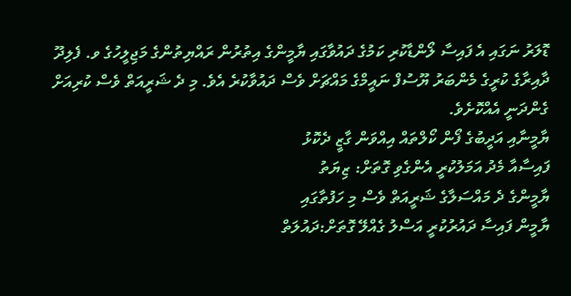ޑޮލަރު ނަގައި އެ ފައިސާ ލޯންޑާކުރި ކަމުގެ ދައުވާގައި ޔާމީންގެ އިތުރުން ރައްޔިތުންގެ މަޖިލީހުގެ ވ. ފެލިދޫ ދާއިރާގެ ކުރީގެ މެންބަރު ޔޫސުފް ނައީމްގެ މައްޗަށް ވެސް ދައުވާކުރެ އެވެ. މި ދެ ޝަރީއަތް ވެސް ކުރިއަށް ގެންދަނީ އެއްކޮށެވެ.
ޔާމީނާއި އަދީބުގެ ފޯން ކޯލްތައް އިއްވަން ގާޒީ ދެކޮޅު
ފައިސާއާ މެދު އަމަލުކުރީ އެންގެވި ގޮތަށް: ޒިޔަތު
ޔާމީންގެ ދެ މައްސަލާގެ ޝަރީއަތް ވެސް މި ހަފުތާގައި
ޔާމީން ފައިސާ ދައުރުކުރީ އަސްލު ގެއްލޭ ގޮތަށް:ދައުލަތް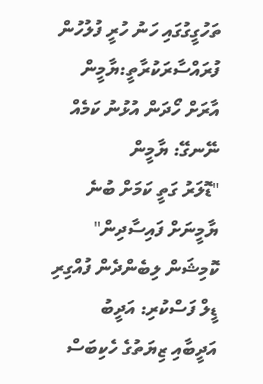ތަހުގީގުގައި ހަނު ހުރީ ފުލުހުން ފުރައްސާރަކުރާތީ:ޔާމީން
އާރަށް ހޯދަން އުޅުނު ކަމެއް ނޭނގޭ: ޔާމީން
"ޑޮލަރު ގަތީ ކަމަށް ބުނެ ޔާމީނަށް ފައިސާދިން"
ކޮމިޝަން ލިބެންދެން ފުއްގިރި ޑީލް ފަސްކުރި: އަދީބު
އަދީބާއި ޒިޔަތުގެ ހެކިބަސް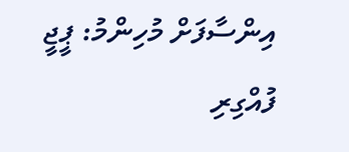އިންސާފަށް މުހިންމު: ޕީޖީ
ފުއްގިރި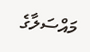މައްސަލާގެ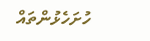ހުށަހެޅުންތައް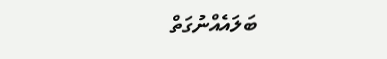ބަލައެއްނުގަތް